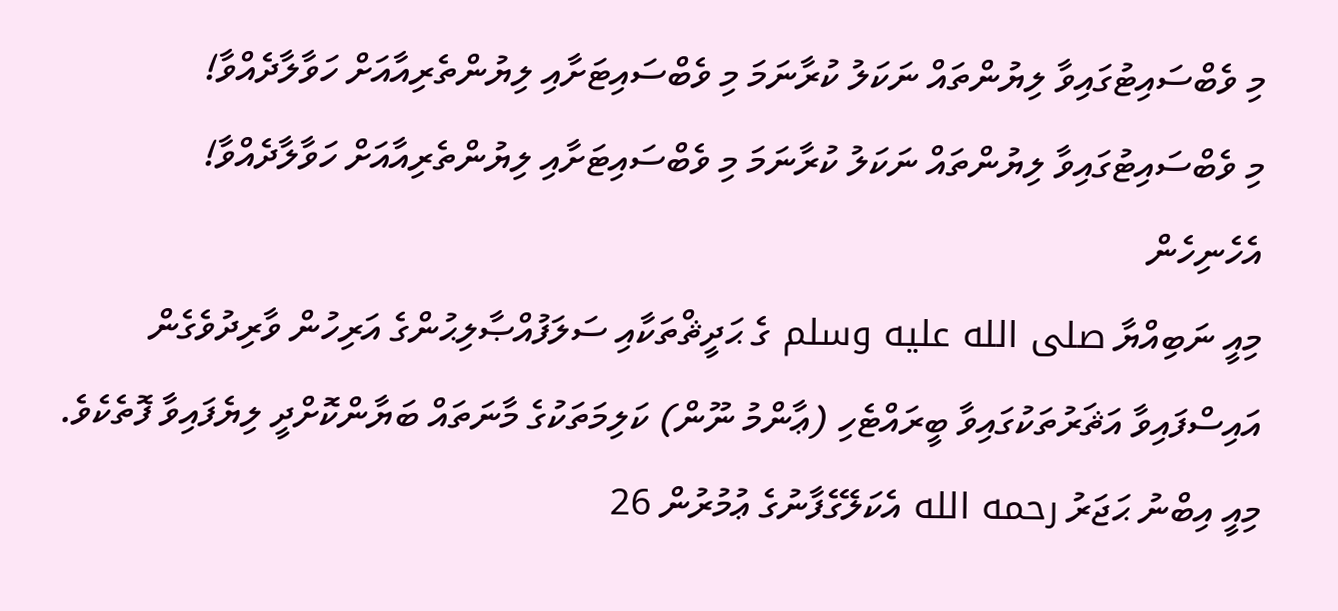މި ވެބްސައިޓުގައިވާ ލިޔުންތައް ނަކަލު ކުރާނަމަ މި ވެބްސައިޓަށާއި ލިޔުންތެރިއާއަށް ހަވާލާދެއްވާ!
މި ވެބްސައިޓުގައިވާ ލިޔުންތައް ނަކަލު ކުރާނަމަ މި ވެބްސައިޓަށާއި ލިޔުންތެރިއާއަށް ހަވާލާދެއްވާ!
އެހެނިހެން
މިއީ ނަބިއްޔާ صلى الله عليه وسلم ގެ ޙަދީޘްތަކާއި ސަލަފުއްޞާލިޙުންގެ އަރިހުން ވާރިދުވެގެން އައިސްފައިވާ އަޘަރުތަކުގައިވާ ބީރައްޓެހި (ޢާންމު ނޫން) ކަލިމަތަކުގެ މާނަތައް ބަޔާންކޮށްދީ ލިޔެފައިވާ ފޮތެކެވެ.
މިއީ އިބްނު ޙަޖަރު رحمه الله އެކަލޭގެފާނުގެ ޢުމުރުން 26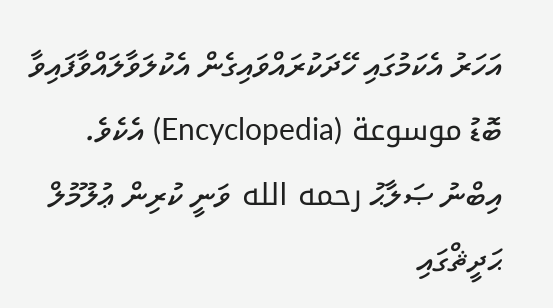އަހަރު އެކަމުގައި ހޭދަކުރައްވައިގެން އެކުލަވާލައްވާފައިވާ ބޮޑު موسوعة (Encyclopedia) އެކެވެ.
އިބްނު ޞަލާޙު رحمه الله ވަނީ ކުރިން ޢުލޫމުލް ޙަދީޘްގައި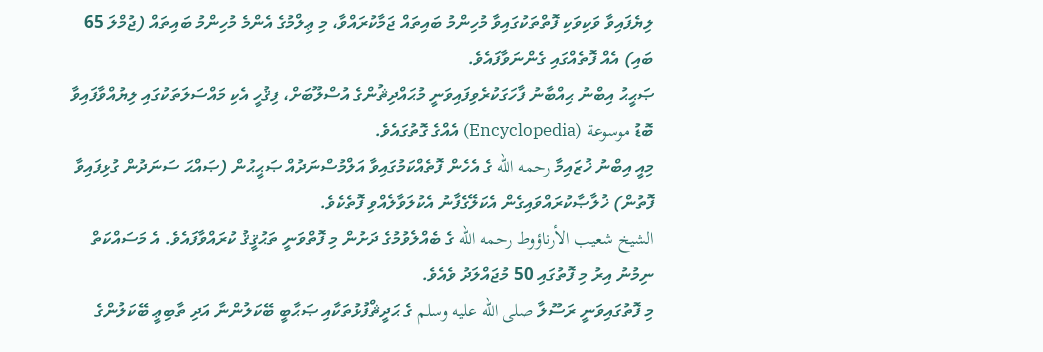ލިޔެފައިވާ ވަކިވަކި ފޮތްތަކުގައިވާ މުހިންމު ބައިތައް ޖަމާކުރައްވާ، މި ޢިލްމުގެ އެންމެ މުހިންމު ބައިތައް (ޖުމްލަ 65 ބައި) އެއް ފޮތެއްގައި ގެންނަވާފައެވެ.
ޞަޙީޙު އިބްނު ޙިއްބާނު ފާހަގަކުރެވިފައިވަނީ މުޙައްދިޘުންގެ އުސްލޫބަށް، ފިޤުހީ އެކި މައްސަލަތަކުގައި ލިޔުއްވާފައިވާ ބޮޑު موسوعة (Encyclopedia) އެއްގެ ގޮތުގައެވެ.
މިއީ އިބްނު ޚުޒައިމާ رحمه الله ގެ އެހެން ފޮތެއްކަމުގައިވާ އަލްމުސްނަދުއް ޞަޙީޙުން (ޞައްޙަ ސަނަދުން ގުޅިފައިވާ ފޮތުން) ޚުލާޞާކުރައްވައިގެން އެކަލޭގެފާނު އެކުލަވާލެއްވި ފޮތެކެވެ.
الشيخ شعيب الأرناؤوط رحمه الله ގެ ބެއްލެވުމުގެ ދަށުން މި ފޮތްވަނީ ތަޙުޤީޤު ކުރައްވާފައެވެ. އެ މަސައްކަތް ނިމުނު އިރު މި ފޮތުގައި 50 މުޖައްލަދު ވެއެވެ.
މި ފޮތުގައިވަނީ ރަސޫލާ صلى الله عليه وسلم ގެ ޙަދީޘްފުޅުތަކާއި ޞަޙާބީ ބޭކަލުންނާ އަދި ތާބިޢީ ބޭކަލުންގެ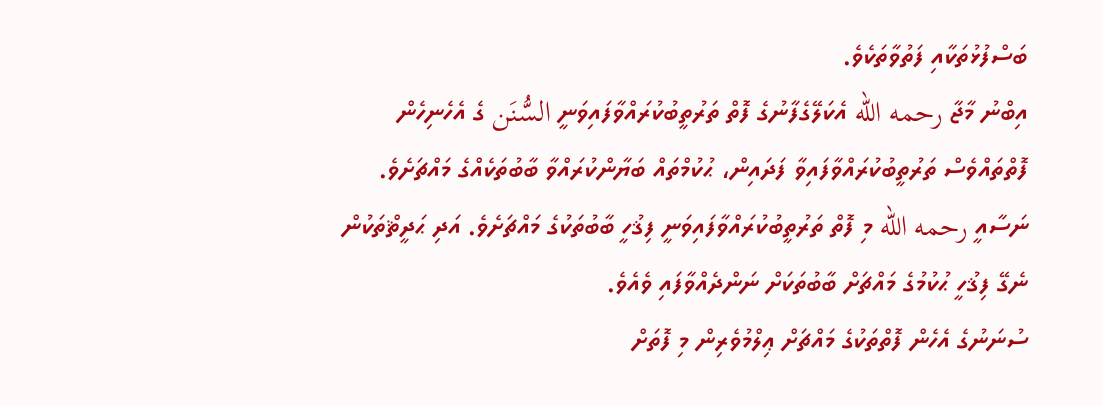ބަސްފުޅުތަކާއި ފަތުވާތަކެވެ.
އިބްނު މާޖާ رحمه الله އެކަލޭގެފާނުގެ ފޮތް ތަރުތީބުކުރައްވާފައިވަނީ السُّنَن ގެ އެހެނިހެން ފޮތްތައްވެސް ތަރުތީބުކުރައްވާފައިވާ ފަދައިން، ޙުކުމްތައް ބަޔާންކުރައްވާ ބާބުތަކެއްގެ މައްޗަށެވެ.
ނަސާއީ رحمه الله މި ފޮތް ތަރުތީބުކުރައްވާފައިވަނީ ފިޤުހީ ބާބުތަކުގެ މައްޗަށެވެ. އަދި ޙަދީޘްތަކުން ނެގޭ ފިޤުހީ ޙުކުމުގެ މައްޗަށް ބާބުތަކަށް ނަންދެއްވާފައި ވެއެވެ.
ސުނަނުގެ އެހެން ފޮތްތަކުގެ މައްޗަށް ޢިލްމުވެރިން މި ފޮތަށް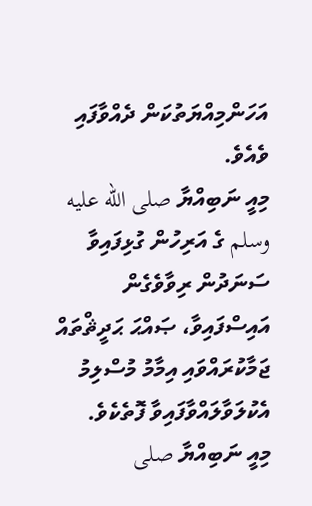އަހަންމިއްޔަތުކަން ދެއްވާފައި ވެއެވެ.
މިއީ ނަބިއްޔާ صلى الله عليه وسلم ގެ އަރިހުން ގުޅިފައިވާ ސަނަދުން ރިވާވެގެން އައިސްފައިވާ، ޞައްޙަ ޙަދީޘްތައް ޖަމާކުރައްވައި އިމާމު މުސްލިމު އެކުލަވާލައްވާފައިވާ ފޮތެކެވެ.
މިއީ ނަބިއްޔާ صلى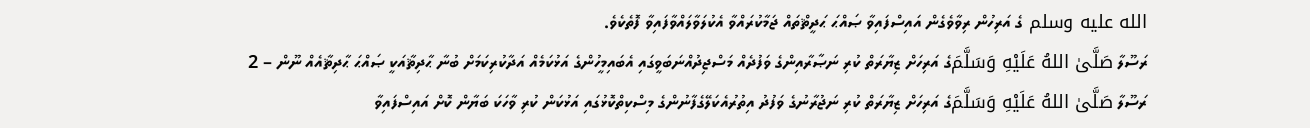الله عليه وسلم ގެ އަރިހުން ރިވާވެގެން އައިސްފައިވާ ޞައްޙަ ޙަދީޘްތައް ޖަމާކުރައްވާ އެކުލަވާލައްވާފައިވާ ފޮތެކެވެ.
ރަސޫލާ صَلَّىٰ اللهُ عَلَيْهِ وَسَلَّمَގެ އަރިހަށް ޒިޔާރަތް ކުރި ނަޞާރާއިންގެ ވަފުދެއް މަސްޖިދުއްނަބަވީގައި އެބައިމީހުންގެ އަޅުކަމެއް އަދާކުރިކަމަށް ބުނާ ޙާދިޘާއަކީ ޞައްޙަ ޙާދިޘާއެއް ނޫން – 2
ރަސޫލާ صَلَّىٰ اللهُ عَلَيْهِ وَسَلَّمَގެ އަރިހަށް ޒިޔާރަތް ކުރި ނަޖުރާނުގެ ވަފުދު އިތުރުއެކަލޭގެފާނުންގެ މިސްކިތްކޮޅުގައި އަޅުކަން ކުރި ވާހަކަ ބަޔާން ކޮށް އައިސްފައިވާ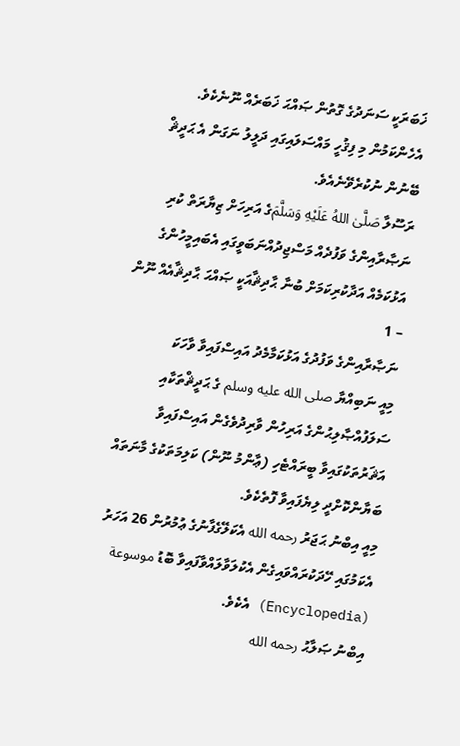ޚަބަރަކީ ސަނަދުގެ ގޮތުން ޞައްޙަ ޚަބަރެއް ނޫނެކެވެ. އެހެންކަމުން މި ފިޤުހީ މައްސަލައިގައި ދަލީލު ނަގަން އެ ޙަދީޘް ބޭނުން ނުކުރެވޭނެއެވެ.
ރަސޫލާ صَلَّىٰ اللهُ عَلَيْهِ وَسَلَّمَގެ އަރިހަށް ޒިޔާރަތް ކުރި ނަޞާރާއިންގެ ވަފުދެއް މަސްޖިދުއްނަބަވީގައި އެބައިމީހުންގެ އަޅުކަމެއް އަދާކުރިކަމަށް ބުނާ ޙާދިޘާއަކީ ޞައްޙަ ޙާދިޘާއެއް ނޫން – 1
ނަޞާރާއިންގެ ވަފުދުގެ އަޅުކަމާމެދު އައިސްފައިވާ ވާހަކަ
މިއީ ނަބިއްޔާ صلى الله عليه وسلم ގެ ޙަދީޘްތަކާއި ސަލަފުއްޞާލިޙުންގެ އަރިހުން ވާރިދުވެގެން އައިސްފައިވާ އަޘަރުތަކުގައިވާ ބީރައްޓެހި (ޢާންމު ނޫން) ކަލިމަތަކުގެ މާނަތައް ބަޔާންކޮށްދީ ލިޔެފައިވާ ފޮތެކެވެ.
މިއީ އިބްނު ޙަޖަރު رحمه الله އެކަލޭގެފާނުގެ ޢުމުރުން 26 އަހަރު އެކަމުގައި ހޭދަކުރައްވައިގެން އެކުލަވާލައްވާފައިވާ ބޮޑު موسوعة (Encyclopedia) އެކެވެ.
އިބްނު ޞަލާޙު رحمه الله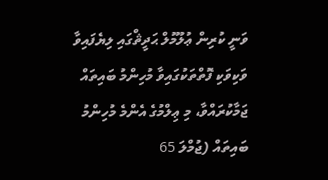ވަނީ ކުރިން ޢުލޫމުލް ޙަދީޘްގައި ލިޔެފައިވާ ވަކިވަކި ފޮތްތަކުގައިވާ މުހިންމު ބައިތައް ޖަމާކުރައްވާ، މި ޢިލްމުގެ އެންމެ މުހިންމު ބައިތައް (ޖުމްލަ 65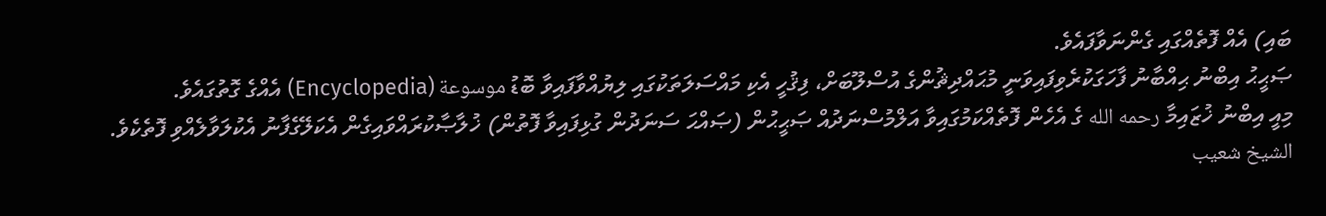ބައި) އެއް ފޮތެއްގައި ގެންނަވާފައެވެ.
ޞަޙީޙު އިބްނު ޙިއްބާނު ފާހަގަކުރެވިފައިވަނީ މުޙައްދިޘުންގެ އުސްލޫބަށް، ފިޤުހީ އެކި މައްސަލަތަކުގައި ލިޔުއްވާފައިވާ ބޮޑު موسوعة (Encyclopedia) އެއްގެ ގޮތުގައެވެ.
މިއީ އިބްނު ޚުޒައިމާ رحمه الله ގެ އެހެން ފޮތެއްކަމުގައިވާ އަލްމުސްނަދުއް ޞަޙީޙުން (ޞައްޙަ ސަނަދުން ގުޅިފައިވާ ފޮތުން) ޚުލާޞާކުރައްވައިގެން އެކަލޭގެފާނު އެކުލަވާލެއްވި ފޮތެކެވެ.
الشيخ شعيب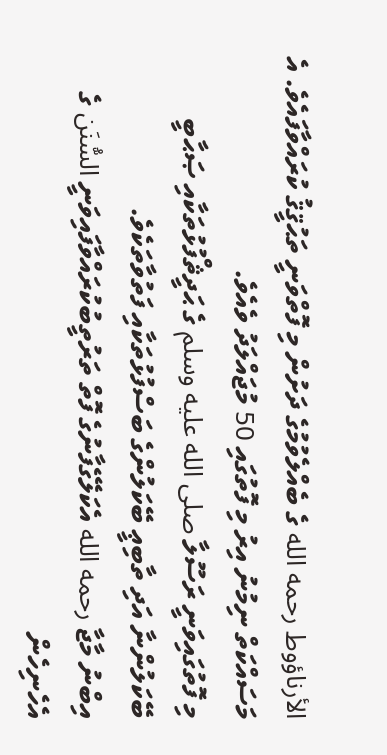الأرناؤوط رحمه الله ގެ ބެއްލެވުމުގެ ދަށުން މި ފޮތްވަނީ ތަޙުޤީޤު ކުރައްވާފައެވެ. އެ މަސައްކަތް ނިމުނު އިރު މި ފޮތުގައި 50 މުޖައްލަދު ވެއެވެ.
މި ފޮތުގައިވަނީ ރަސޫލާ صلى الله عليه وسلم ގެ ޙަދީޘްފުޅުތަކާއި ޞަޙާބީ ބޭކަލުންނާ އަދި ތާބިޢީ ބޭކަލުންގެ ބަސްފުޅުތަކާއި ފަތުވާތަކެވެ.
އިބްނު މާޖާ رحمه الله އެކަލޭގެފާނުގެ ފޮތް ތަރުތީބުކުރައްވާފައިވަނީ السُّنَن ގެ އެހެނިހެން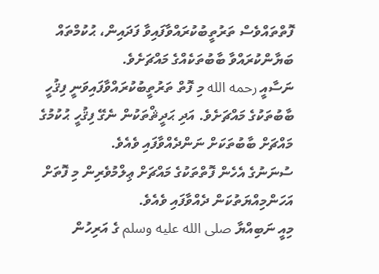ފޮތްތައްވެސް ތަރުތީބުކުރައްވާފައިވާ ފަދައިން، ޙުކުމްތައް ބަޔާންކުރައްވާ ބާބުތަކެއްގެ މައްޗަށެވެ.
ނަސާއީ رحمه الله މި ފޮތް ތަރުތީބުކުރައްވާފައިވަނީ ފިޤުހީ ބާބުތަކުގެ މައްޗަށެވެ. އަދި ޙަދީޘްތަކުން ނެގޭ ފިޤުހީ ޙުކުމުގެ މައްޗަށް ބާބުތަކަށް ނަންދެއްވާފައި ވެއެވެ.
ސުނަނުގެ އެހެން ފޮތްތަކުގެ މައްޗަށް ޢިލްމުވެރިން މި ފޮތަށް އަހަންމިއްޔަތުކަން ދެއްވާފައި ވެއެވެ.
މިއީ ނަބިއްޔާ صلى الله عليه وسلم ގެ އަރިހުން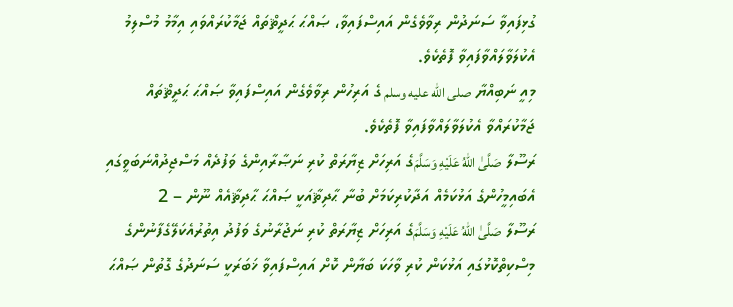ގުޅިފައިވާ ސަނަދުން ރިވާވެގެން އައިސްފައިވާ، ޞައްޙަ ޙަދީޘްތައް ޖަމާކުރައްވައި އިމާމު މުސްލިމު އެކުލަވާލައްވާފައިވާ ފޮތެކެވެ.
މިއީ ނަބިއްޔާ صلى الله عليه وسلم ގެ އަރިހުން ރިވާވެގެން އައިސްފައިވާ ޞައްޙަ ޙަދީޘްތައް ޖަމާކުރައްވާ އެކުލަވާލައްވާފައިވާ ފޮތެކެވެ.
ރަސޫލާ صَلَّىٰ اللهُ عَلَيْهِ وَسَلَّمَގެ އަރިހަށް ޒިޔާރަތް ކުރި ނަޞާރާއިންގެ ވަފުދެއް މަސްޖިދުއްނަބަވީގައި އެބައިމީހުންގެ އަޅުކަމެއް އަދާކުރިކަމަށް ބުނާ ޙާދިޘާއަކީ ޞައްޙަ ޙާދިޘާއެއް ނޫން – 2
ރަސޫލާ صَلَّىٰ اللهُ عَلَيْهِ وَسَلَّمَގެ އަރިހަށް ޒިޔާރަތް ކުރި ނަޖުރާނުގެ ވަފުދު އިތުރުއެކަލޭގެފާނުންގެ މިސްކިތްކޮޅުގައި އަޅުކަން ކުރި ވާހަކަ ބަޔާން ކޮށް އައިސްފައިވާ ޚަބަރަކީ ސަނަދުގެ ގޮތުން ޞައްޙަ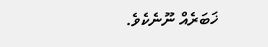ޚަބަރެއް ނޫނެކެވެ.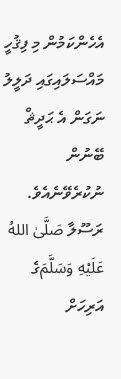އެހެންކަމުން މި ފިޤުހީ މައްސަލައިގައި ދަލީލު ނަގަން އެ ޙަދީޘް ބޭނުން ނުކުރެވޭނެއެވެ.
ރަސޫލާ صَلَّىٰ اللهُ عَلَيْهِ وَسَلَّمَގެ އަރިހަށް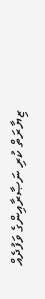ޒިޔާރަތް ކުރި ނަޞާރާއިންގެ ވަފުދެއް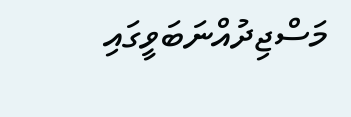މަސްޖިދުއްނަބަވީގައި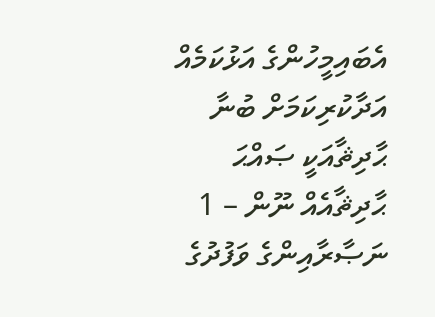އެބައިމީހުންގެ އަޅުކަމެއް އަދާކުރިކަމަށް ބުނާ ޙާދިޘާއަކީ ޞައްޙަ ޙާދިޘާއެއް ނޫން – 1
ނަޞާރާއިންގެ ވަފުދުގެ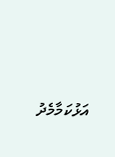އަޅުކަމާމެދު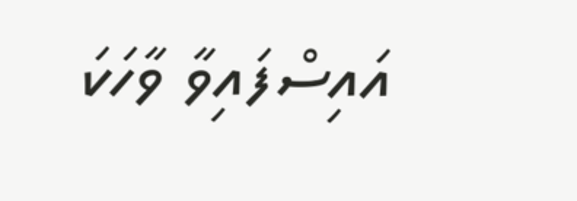އައިސްފައިވާ ވާހަކަ